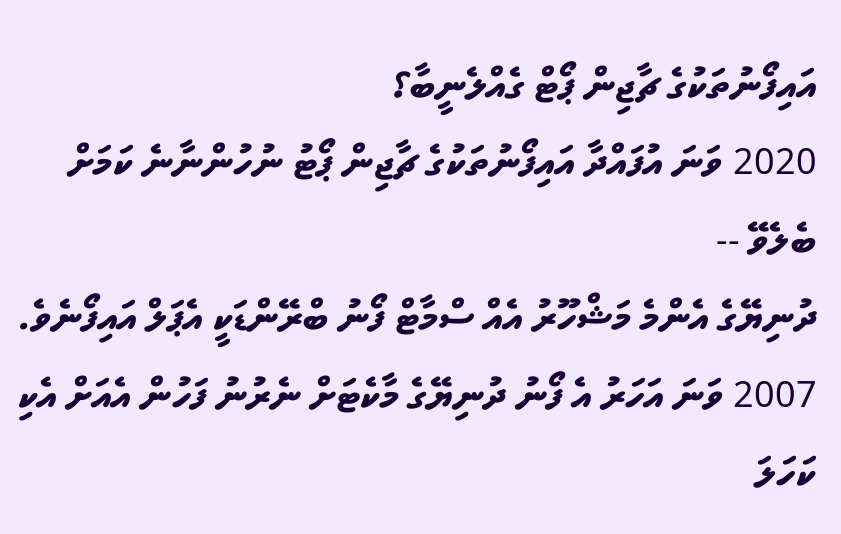އައިފޯނުތަކުގެ ޗާޖިން ޕޯޓް ގެއްލެނީބާ؟
2020 ވަނަ އުފައްދާ އައިފޯނުތަކުގެ ޗާޖިން ޕޯޓު ނުހުންނާނެ ކަމަށް ބެލެވޭ --
ދުނިޔޭގެ އެންމެ މަޝްހޫރު އެއް ސްމާޓް ފޯނު ބްރޭންޑަކީ އެޕަލް އައިފޯނެވެ. 2007 ވަނަ އަހަރު އެ ފޯނު ދުނިޔޭގެ މާކެޓަށް ނެރުނު ފަހުން އެއަށް އެކި ކަހަލަ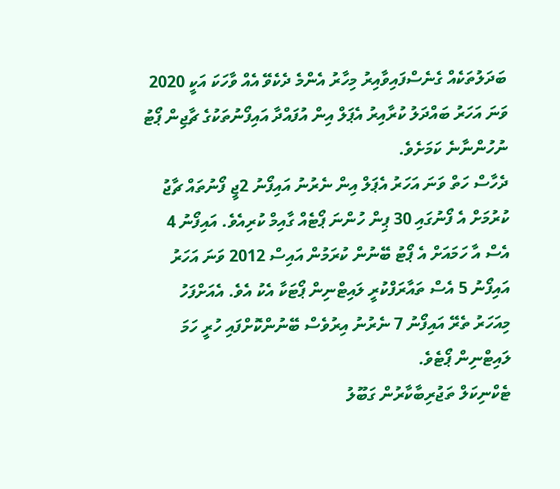ބަދަލުތަކެއް ގެނެސްފައިވާއިރު މިހާރު އެންމެ ދެކެވޭ އެއް ވާހަކަ އަކީ 2020 ވަނަ އަހަރު ބައްދަލު ކުރާއިރު އެޕަލް އިން އުފައްދާ އައިފޯނުތަކުގެ ޗާޖިން ޕޯޓު ނުހުންނާނެ ކަމަށެވެ.
ދެހާސް ހަތް ވަނަ އަހަރު އެޕަލް އިން ނެރުނު އައިފޯނު 2ޖީ ފޯނުތައް ޗާޖު ކުރުމަށް އެ ފޯނުގައި 30 ޕިން ހުންނަ ޕޯޓެއް ގާއިމް ކުރިއެވެ. އައިފޯނު 4 އެސް އާ ހަމައަށް އެ ޕޯޓު ބޭނުން ކުރަމުން އައިސް 2012 ވަނަ އަހަރު އައިފޯނު 5 އެސް ތައާރަފްކުރީ ލައިޓްނިން ޕޯޓަކާ އެކު އެވެ. އެއަށްފަހު މިއަހަރު ތެރޭ އައިފޯނު 7 ނެރުނު އިރުވެސް ބޭނުންކޮށްފައި ހުރީ ހަމަ ލައިޓްނިން ޕޯޓެވެ.
ޓެކްނިކަލް ތަޖުރިބާކާރުން ގަބޫލު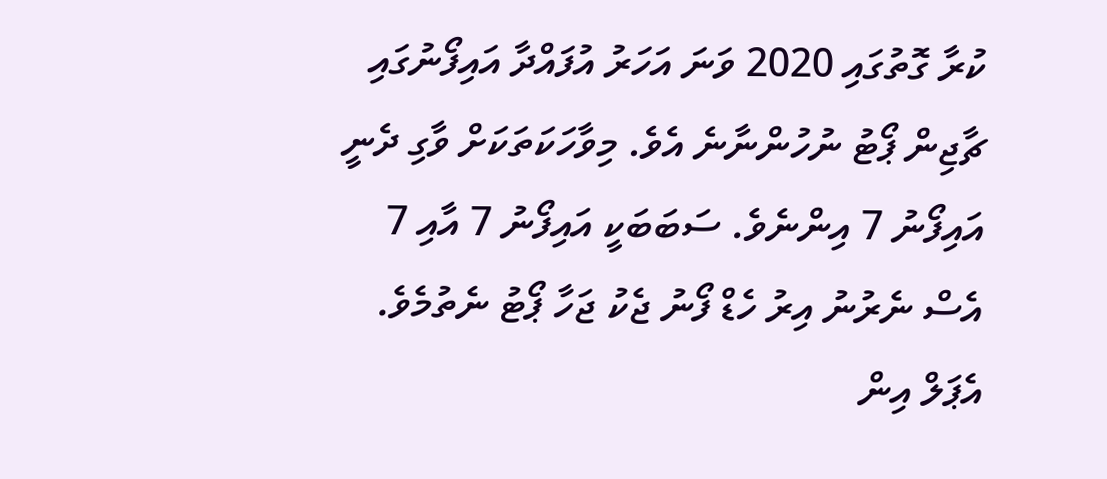ކުރާ ގޮތުގައި 2020 ވަނަ އަހަރު އުފައްދާ އައިފޯނުގައި ޗާޖިން ޕޯޓު ނުހުންނާނެ އެވެ. މިވާހަކަތަކަށް ވާގި ދެނީ އައިފޯނު 7 އިންނެވެ. ސަބަބަކީ އައިފޯނު 7 އާއި 7 އެސް ނެރުނު އިރު ހެޑް ފޯނު ޖެކު ޖަހާ ޕޯޓު ނެތުމެވެ. އެޕަލް އިން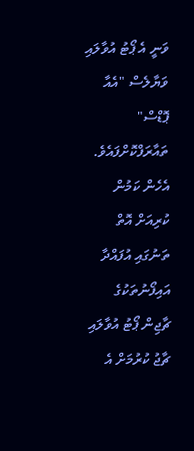ވަނީ އެ ޕޯޓު އުވާލައި ވަޔާލެސް "އެއާ ޕޮޑްސް" ތައާރަފްކޮށްފައެވެ.
އެހެން ކަމުން ކުރިއަށް އޮތް ތަނުގައި އުފައްދާ އައިފޯނުތަކުގެ ޗާޖިން ޕޯޓު އުވާލައި ޗާޖު ކުރުމަށް އެ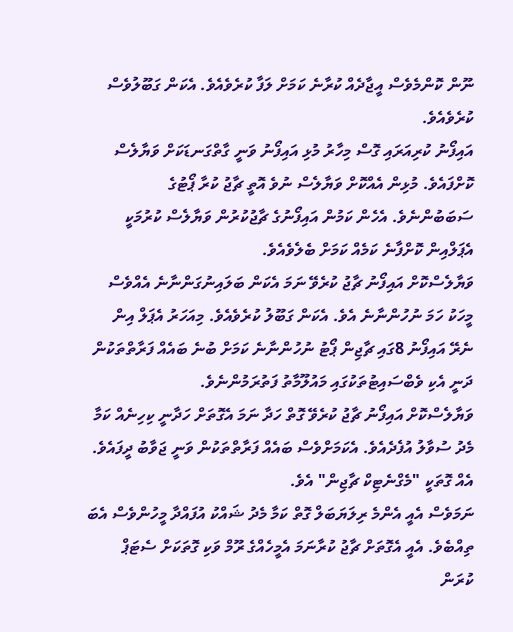ނޫން ކޮންމެވެސް އީޖާދެއް ކުރާނެ ކަމަށް ލަފާ ކުރެވެއެވެ. އެކަން ގަބޫލުވެސް ކުރެވެއެވެ.
އައިފޯނު ކުރިއަރައި ގޮސް މިހާރު މުޅި އައިފޯނު ވަނީ ގާތްގަނޑަކަށް ވަޔާލެސް ކޮށްފައެވެ. މުޅިން އެއްކޮށް ވަޔާލެސް ނުވެ އޮތީ ޗާޖު ކުރާ ޕޯޓުގެ ސަބަބުންނެވެ. އެހެން ކަމުން އައިފޯނުގެ ޗާޖުކުރުން ވަޔާލެސް ކުރުމަކީ އެޕަލްއިން ކޮށްފާނެ ކަމެއް ކަމަށް ބެލެވެއެވެ.
ވަޔާލެސްކޮށް އައިފޯނު ޗާޖު ކުރެވޭ ނަމަ އެކަން ބަލައިނުގަންނާނެ އެއްވެސް މީހަކު ހަމަ ނުހުންނާނެ އެވެ. އެކަން ގަބޫލު ކުރެވެއެވެ. މިއަހަރު އެޕަލް އިން ނެރޭ އައިފޯނު 8ގައި ޗާޖިން ޕޯޓު ނުހުންނާނެ ކަމަށް ބުނެ ބައެއް ފަރާތްތަކުން ދަނީ އެކި ވެބްސައިޓުތަކުގައި މައުލޫމާތު ފަތުރަމުންނެވެ.
ވަޔާލެސްކޮށް އައިފޯނު ޗާޖު ކުރެވޭ ގޮތް ހަދާ ނަމަ އެގޮތަށް ހަދާނީ ކިހިނެއް ކަމާ މެދު ސުވާލު އުފެދެއެވެ. އެކަމަށްވެސް ބައެއް ފަރާތްތަކުން ވަނީ ޖަވާބު ދީފައެވެ. އެއް ގޮތަކީ "މެގްނެޓިކް ޗާޖިން" އެވެ.
ނަމަވެސް އެއީ އެންމެ ރިލަޔަބަލް ގޮތް ކަމާ މެދު ޝައްކު އުފައްދާ މީހުންވެސް އެބަ ތިއްބެވެ. އެއީ އެގޮތަށް ޗާޖު ކުރާނަމަ އެމީހެއްގެ ރޫމް ވަކި ގޮތަކަށް ސެޓަޕް ކުރަން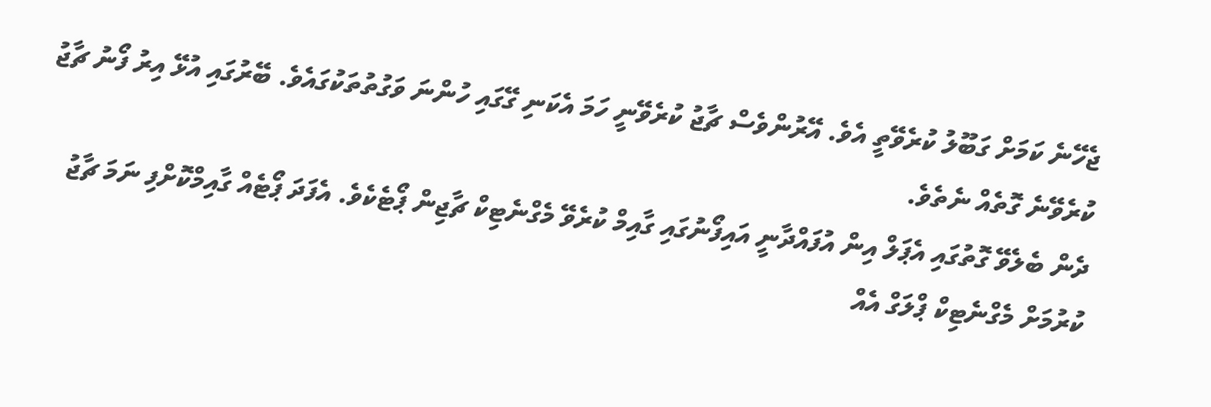ޖެހޭނެ ކަމަށް ގަބޫލު ކުރެވޭތީ އެވެ. އޭރުންވެސް ޗާޖު ކުރެވޭނީ ހަމަ އެކަނި ގޭގައި ހުންނަ ވަގުތުތަކުގައެވެ. ބޭރުގައި އުޅޭ އިރު ފޯނު ޗާޖު ކުރެވޭނެ ގޮތެއް ނެތެވެ.
ދެން ބެލެވޭ ގޮތުގައި އެޕަލް އިން އުފައްދާނީ އައިފޯނުގައި ގާއިމް ކުރެވޭ މެގްނެޓިކް ޗާޖިން ޕޯޓެކެވެ. އެފަދަ ޕޯޓެއް ގާއިމްކޮށްފި ނަމަ ޗާޖު ކުރުމަށް މެގްނެޓިކް ޕްލަގް އެއް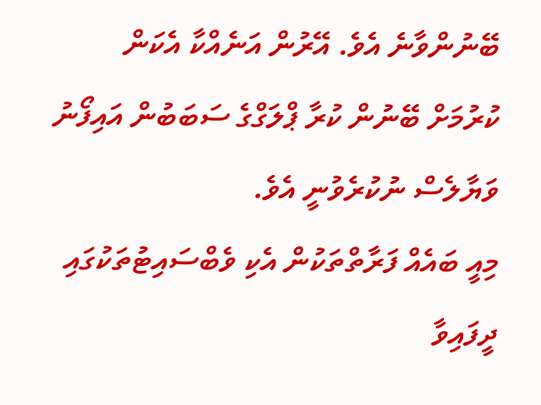ބޭނުންވާނެ އެވެ. އޭރުން އަނެއްކާ އެކަން ކުރުމަށް ބޭނުން ކުރާ ޕްލަގްގެ ސަބަބުން އައިފޯނު ވަޔާލެސް ނުކުރެވުނީ އެވެ.
މިއީ ބައެއް ފަރާތްތަކުން އެކި ވެބްސައިޓުތަކުގައި ދީފައިވާ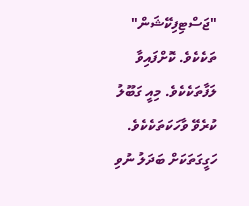"ޖަސްޓިފިކޭޝަން" ތަކެކެވެ. ކޮށްފައިވާ ލަފާތަކެކެވެ. މިއީ ގަބޫލު ކުރެވޭ ވާހަކަތަކެކެވެ. ހަގީގަތަކަށް ބަދަލު ނުވި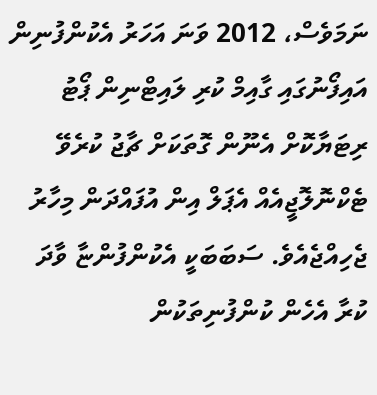ނަމަވެސް، 2012 ވަނަ އަހަރު އެކުންފުނިން އައިފޯނުގައި ގާއިމް ކުރި ލައިޓްނިން ޕޯޓު ރިޓަޔާކޮށް އެނޫން ގޮތަކަށް ޗާޖު ކުރެވޭ ޓެކްނޮލޮޖީއެއް އެޕަލް އިން އުފައްދަން މިހާރު ޖެހިއްޖެއެވެ. ސަބަބަކީ އެކުންފުންޏާ ވާދަ ކުރާ އެހެން ކުންފުނިތަކުން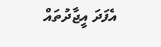އެފަދަ އީޖާދުތައް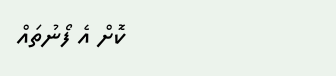ކޮށް އެ ފޯނުތައް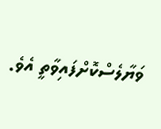ވަޔާލެސްކޮށްފައިވާތީ އެވެ.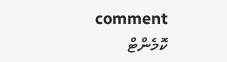comment ކޮމެންޓް